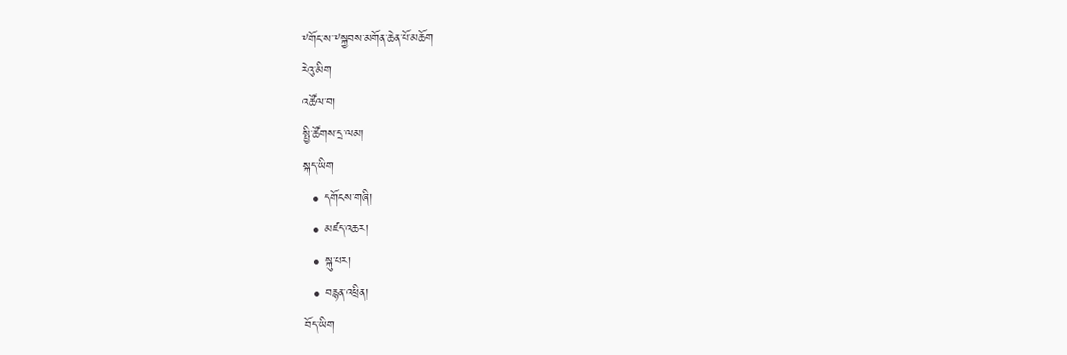༸གོང་ས་༸སྐྱབས་མགོན་ཆེན་པོ་མཆོག
རེའུ་མིག
འཚོལ་བ།
སྤྱི་ཚོགས་དྲ་ལམ།
སྐད་ཡིག
  • དགོངས་གཞི།
  • མཛད་འཆར།
  • སྐུ་པར།
  • བརྙན་འཕྲིན།
བོད་ཡིག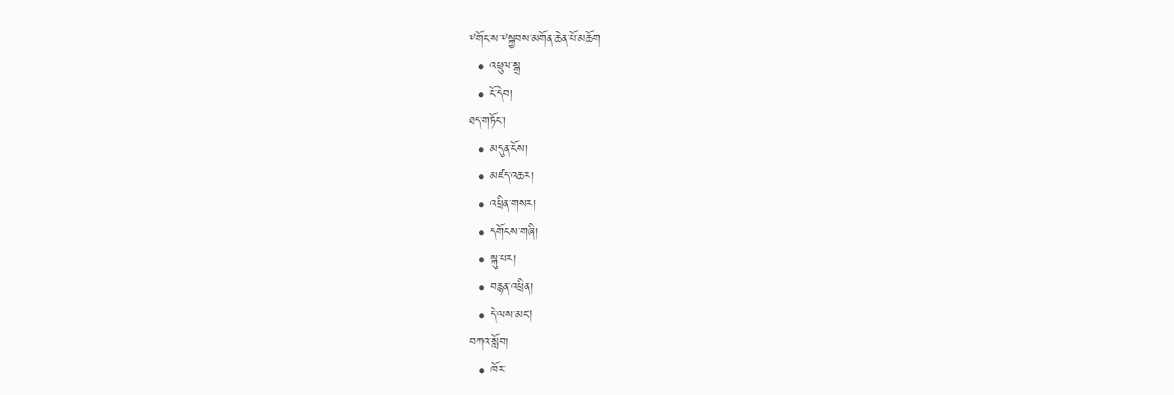༸གོང་ས་༸སྐྱབས་མགོན་ཆེན་པོ་མཆོག
  • འཕྲུལ་སྒྲ
  • ངོ་དེབ།
ཐད་གཏོང་།
  • མདུན་ངོས།
  • མཛད་འཆར།
  • འཕྲིན་གསར།
  • དགོངས་གཞི།
  • སྐུ་པར།
  • བརྙན་འཕྲིན།
  • དེ་ལས་མང།
བཀའ་སློབ།
  • ཁོར་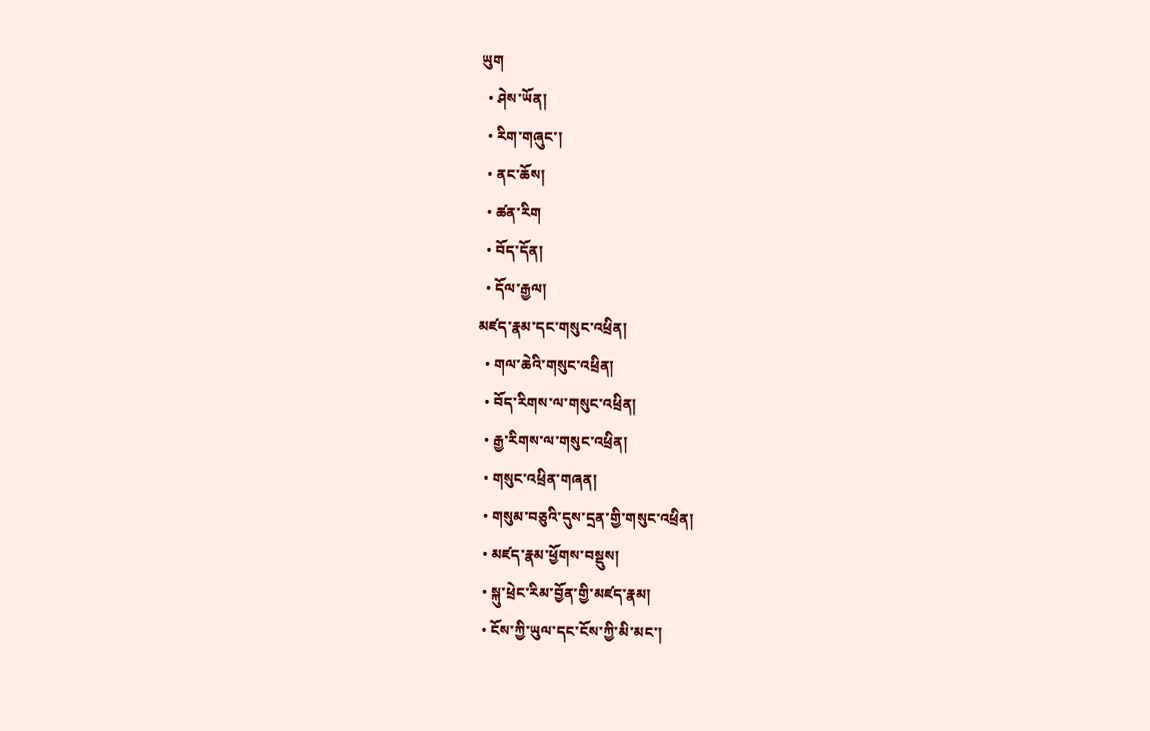ཡུག
  • ཤེས་ཡོན།
  • རིག་གཞུང་།
  • ནང་ཆོས།
  • ཚན་རིག
  • བོད་དོན།
  • དོལ་རྒྱལ།
མཛད་རྣམ་དང་གསུང་འཕྲིན།
  • གལ་ཆེའི་གསུང་འཕྲིན།
  • བོད་རིགས་ལ་གསུང་འཕྲིན།
  • རྒྱ་རིགས་ལ་གསུང་འཕྲིན།
  • གསུང་འཕྲིན་གཞན།
  • གསུམ་བཅུའི་དུས་དྲན་གྱི་གསུང་འཕྲིན།
  • མཛད་རྣམ་ཕྱོགས་བསྡུས།
  • སྐུ་ཕྲེང་རིམ་བྱོན་གྱི་མཛད་རྣམ།
  • ངོས་ཀྱི་ཡུལ་དང་ངོས་ཀྱི་མི་མང་།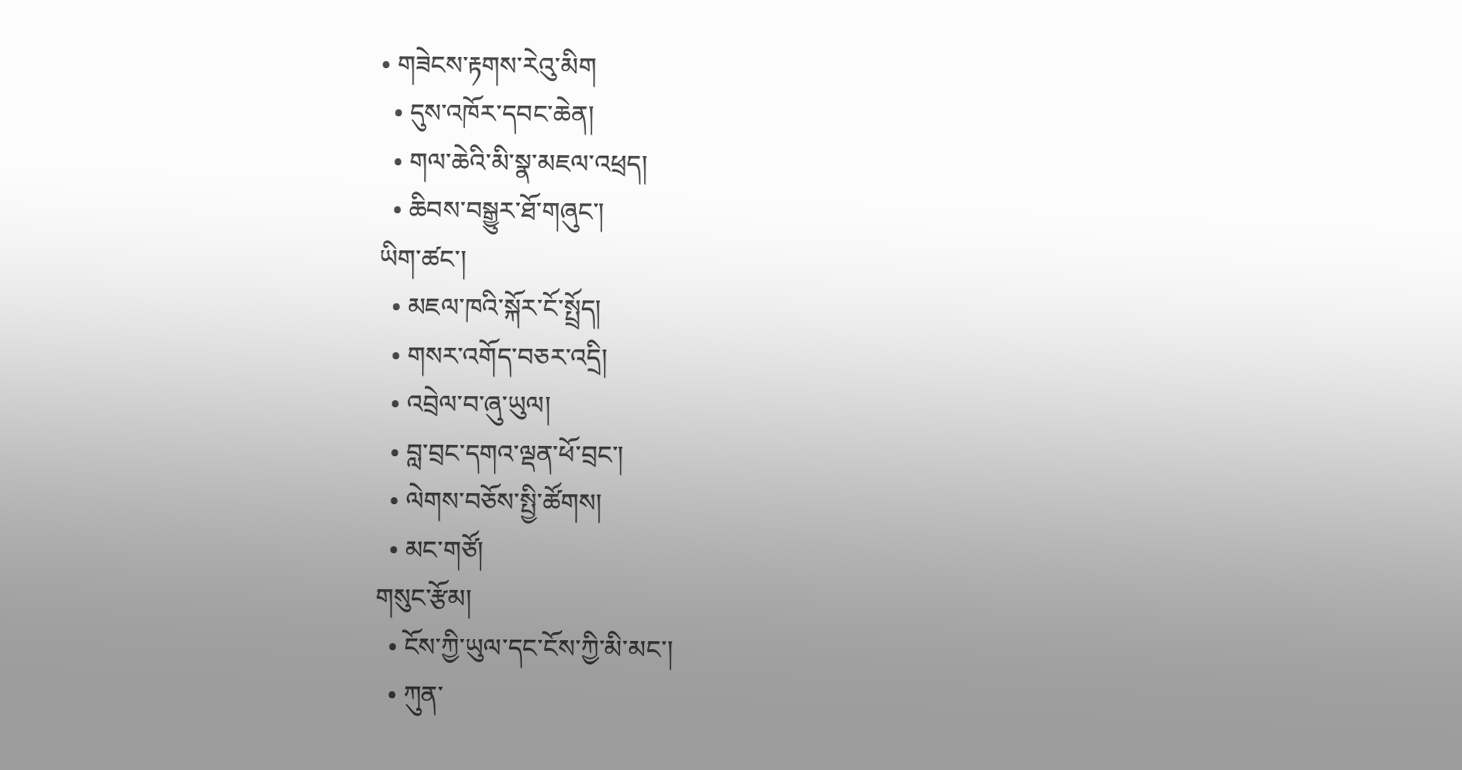• གཟེངས་རྟགས་རེའུ་མིག
  • དུས་འཁོར་དབང་ཆེན།
  • གལ་ཆེའི་མི་སྣ་མཇལ་འཕྲད།
  • ཆིབས་བསྒྱུར་ཐོ་གཞུང་།
ཡིག་ཚང་།
  • མཇལ་ཁའི་སྐོར་ངོ་སྤྲོད།
  • གསར་འགོད་བཅར་འདྲི།
  • འབྲེལ་བ་ཞུ་ཡུལ།
  • བླ་བྲང་དགའ་ལྡན་ཕོ་བྲང་།
  • ལེགས་བཅོས་སྤྱི་ཚོགས།
  • མང་གཙོ།
གསུང་རྩོམ།
  • ངོས་ཀྱི་ཡུལ་དང་ངོས་ཀྱི་མི་མང་།
  • ཀུན་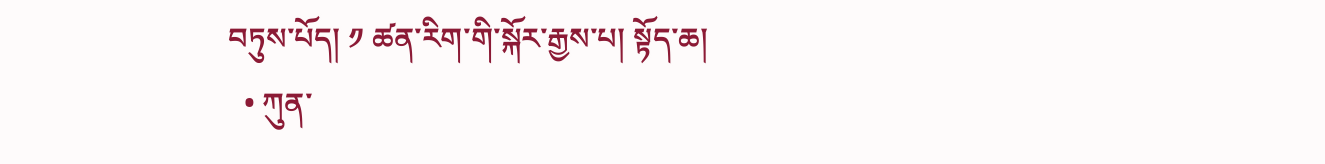བཏུས་པོད། ༡ ཚན་རིག་གི་སྐོར་རྒྱས་པ། སྟོད་ཆ།
  • ཀུན་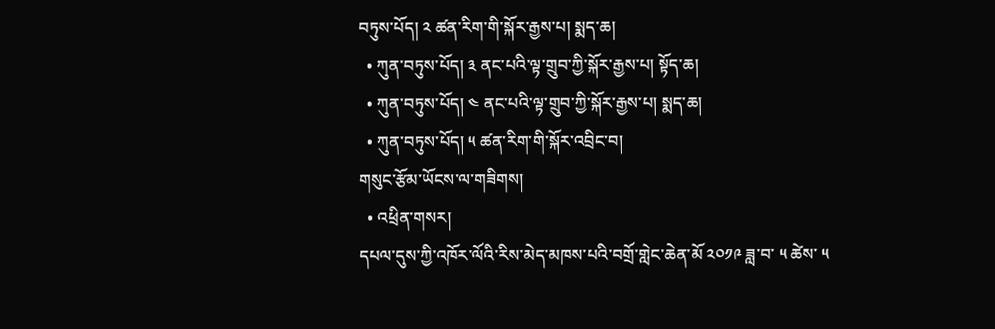བཏུས་པོད། ༢ ཚན་རིག་གི་སྐོར་རྒྱས་པ། སྨད་ཆ།
  • ཀུན་བཏུས་པོད། ༣ ནང་པའི་ལྟ་གྲུབ་ཀྱི་སྐོར་རྒྱས་པ། སྟོད་ཆ།
  • ཀུན་བཏུས་པོད། ༤ ནང་པའི་ལྟ་གྲུབ་ཀྱི་སྐོར་རྒྱས་པ། སྨད་ཆ།
  • ཀུན་བཏུས་པོད། ༥ ཚན་རིག་གི་སྐོར་འབྲིང་བ།
གསུང་རྩོམ་ཡོངས་ལ་གཟིགས།
  • འཕྲིན་གསར།
དཔལ་དུས་ཀྱི་འཁོར་ལོའི་རིས་མེད་མཁས་པའི་བགྲོ་གླེང་ཆེན་མོ ༢༠༡༩ ཟླ་བ་ ༥ ཚེས་ ༥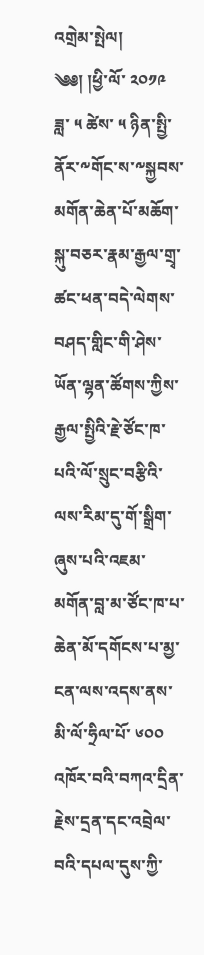འགྲེམ་སྤེལ།
༄༅། །ཕྱི་ལོ་ ༢༠༡༩ ཟླ་ ༥ ཚེས་ ༥ ཉིན་སྤྱི་ནོར་༸གོང་ས་༸སྐྱབས་མགོན་ཆེན་པོ་མཆོག་སྐུ་བཅར་རྣམ་རྒྱལ་གྲྭ་ཚང་ཕན་བདེ་ལེགས་བཤད་གླིང་གི་ཤེས་ཡོན་ལྷན་ཚོགས་ཀྱིས་རྒྱལ་སྤྱིའི་རྗེ་ཙོང་ཁ་པའི་ལོ་སྲུང་བརྩིའི་ལས་རིམ་དུ་གོ་སྒྲིག་ཞུས་པའི་འཇམ་མགོན་བླ་མ་ཙོང་ཁ་པ་ཆེན་མོ་དགོངས་པ་མྱ་ངན་ལས་འདས་ནས་མི་ལོ་ཧྲིལ་པོ་ ༦༠༠ འཁོར་བའི་བཀའ་དྲིན་རྗེས་དྲན་དང་འབྲེལ་བའི་དཔལ་དུས་ཀྱི་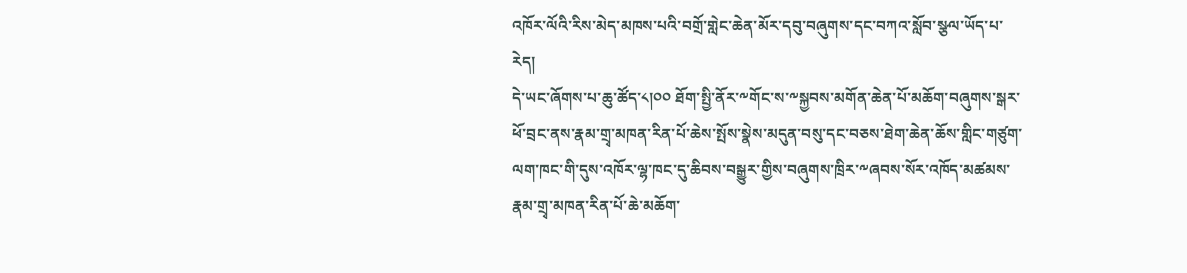འཁོར་ལོའི་རིས་མེད་མཁས་པའི་བགྲོ་གླེང་ཆེན་མོར་དབུ་བཞུགས་དང་བཀའ་སློབ་སྩལ་ཡོད་པ་རེད།
དེ་ཡང་ཞོགས་པ་ཆུ་ཚོད་༨།༠༠ ཐོག་སྤྱི་ནོར་༸གོང་ས་༸སྐྱབས་མགོན་ཆེན་པོ་མཆོག་བཞུགས་སྒར་ཕོ་བྲང་ནས་རྣམ་གྲྭ་མཁན་རིན་པོ་ཆེས་སྤོས་སྣེས་མདུན་བསུ་དང་བཅས་ཐེག་ཆེན་ཆོས་གླིང་གཙུག་ལག་ཁང་གི་དུས་འཁོར་ལྷ་ཁང་དུ་ཆིབས་བསྒྱུར་གྱིས་བཞུགས་ཁྲིར་༸ཞབས་སོར་འཁོད་མཚམས་རྣམ་གྲྭ་མཁན་རིན་པོ་ཆེ་མཆོག་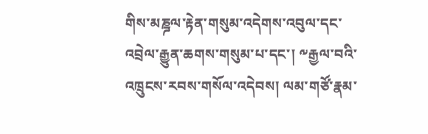གིས་མཎྜལ་རྟེན་གསུམ་འདེགས་འབུལ་དང་འབྲེལ་རྒྱུན་ཆགས་གསུམ་པ་དང་། ༸རྒྱལ་བའི་འཁྲུངས་རབས་གསོལ་འདེབས། ལམ་གཙོ་རྣམ་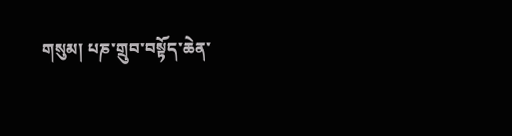གསུམ། པཎ་གྲུབ་བསྟོད་ཆེན་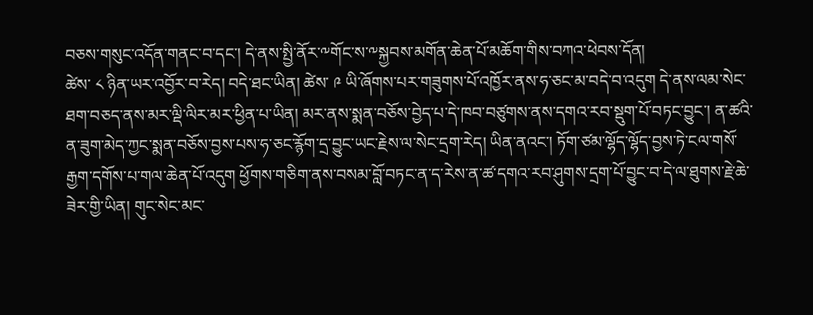བཅས་གསུང་འདོན་གནང་བ་དང་། དེ་ནས་སྤྱི་ནོར་༸གོང་ས་༸སྐྱབས་མགོན་ཆེན་པོ་མཆོག་གིས་བཀའ་ཕེབས་དོན།
ཚེས་ ༨ ཉིན་ཡར་འབྱོར་བ་རེད། བདེ་ཐང་ཡིན། ཚེས་ ༩ ཡི་ཞོགས་པར་གཟུགས་པོ་འཁྱོར་ནས་ཧ་ཅང་མ་བདེ་བ་འདུག དེ་ནས་ལམ་སེང་ཐག་བཅད་ནས་མར་ལྡི་ལིར་མར་ཕྱིན་པ་ཡིན། མར་ནས་སྨན་བཅོས་བྱེད་པ་དེ་ཁབ་བཙུགས་ནས་དགའ་རབ་སྡུག་པོ་བཏང་བྱུང་། ན་ཚའི་ན་ཟུག་མེད་ཀྱང་སྨན་བཅོས་བྱས་པས་ཧ་ཅང་རྙོག་དྲ་བྱུང་ཡང་རྗེས་ལ་སེང་དྲག་རེད། ཡིན་ནའང་། ཏོག་ཙམ་ལྷོད་ལྷོད་བྱས་ཏེ་ངལ་གསོ་རྒྱག་དགོས་པ་གལ་ཆེན་པོ་འདུག ཕྱོགས་གཅིག་ནས་བསམ་བློ་བཏང་ན་ད་རེས་ན་ཚ་དགའ་རབ་ཤུགས་དྲག་པོ་བྱུང་བ་དེ་ལ་ཐུགས་རྗེ་ཆེ་ཟེར་གྱི་ཡིན། གུང་སེང་མང་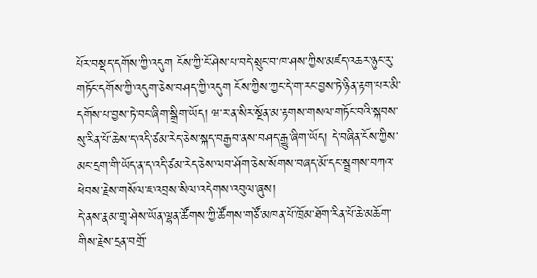པོར་བསྡད་དགོས་ཀྱི་འདུག ངོས་ཀྱི་ངོ་ཤེས་པ་བདེ་སྲུང་བ་ཁ་ཤས་ཀྱིས་མཛད་འཆར་ཉུང་རུ་གཏོང་དགོས་ཀྱི་འདུག་ཅེས་བཤད་ཀྱི་འདུག ངོས་ཀྱིས་ཀྱང་དེ་ག་རང་བྱས་ཏེ་ཉིན་རྟག་པར་མི་དགོས་པ་བྱས་ཏེ་བང་ཞིག་སྒྲིག་ཡོད། ཝ་ར་ན་སིར་སྔོན་མ་རྟགས་གསལ་གཏོང་བའི་སྐབས་སུ་རིན་པོ་ཆེས་ད་འདི་ཙམ་རེད་ཅེས་སྐད་བརྒྱབ་ནས་བཤད་རྒྱུ་ཞིག་ཡོད། དེ་བཞིན་ངོས་ཀྱིས་མང་དྲག་གི་ཡོད་ན་ད་འདི་ཙམ་རེད་ཅེས་ལབ་ཤོག་ཅེས་སོགས་བཞད་མོ་དང་སྦྲགས་བཀའ་ཕེབས་རྗེས་གསོལ་ཇ་འབྲས་སིལ་འདེགས་འབུལ་ཞུས།
དེ་ནས་རྣམ་གྲྭ་ཤེས་ཡོན་ལྷན་ཚོགས་ཀྱི་ཚོགས་གཙོ་མཁན་པོ་ཁྲོམ་ཐོག་རིན་པོ་ཆེ་མཆོག་གིས་རྗེས་དྲན་བགྲོ་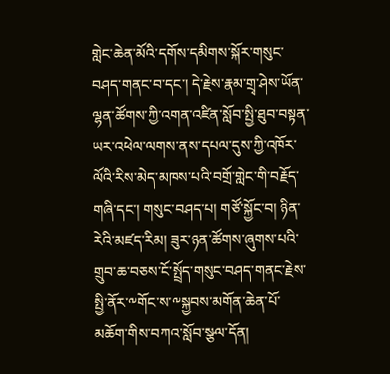གླེང་ཆེན་མོའི་དགོས་དམིགས་སྐོར་གསུང་བཤད་གནང་བ་དང་། དེ་རྗེས་རྣམ་གྲྭ་ཤེས་ཡོན་ལྷན་ཚོགས་ཀྱི་འགན་འཛིན་སློབ་སྤྱི་ཐུབ་བསྟན་ཡར་འཕེལ་ལགས་ནས་དཔལ་དུས་ཀྱི་འཁོར་ལོའི་རིས་མེད་མཁས་པའི་བགྲོ་གླེང་གི་བརྗོད་གཞི་དང་། གསུང་བཤད་པ། གཙོ་སྐྱོང་བ། ཉིན་རེའི་མཛད་རིམ། ཟུར་ཉན་ཚོགས་ཞུགས་པའི་གྲུབ་ཆ་བཅས་ངོ་སྤྲོད་གསུང་བཤད་གནང་རྗེས་སྤྱི་ནོར་༸གོང་ས་༸སྐྱབས་མགོན་ཆེན་པོ་མཆོག་གིས་བཀའ་སློབ་སྩལ་དོན།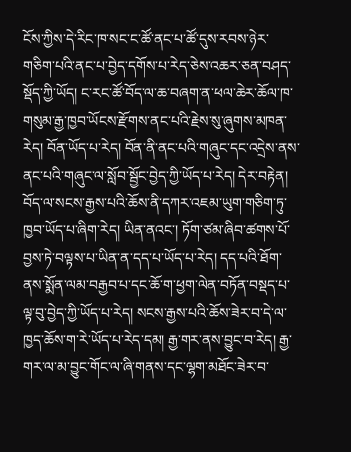ངོས་ཀྱིས་དེ་རིང་ཁ་སང་ང་ཚོ་ནང་པ་ཚོ་དུས་རབས་ཉེར་གཅིག་པའི་ནང་པ་བྱེད་དགོས་པ་རེད་ཅེས་འཆར་ཅན་བཤད་སྡོད་ཀྱི་ཡོད། ང་རང་ཚོ་བོད་ལ་ཆ་བཞག་ན་ཕལ་ཆེར་ཆོལ་ཁ་གསུམ་རྒྱ་ཁྱབ་ཡོངས་རྫོགས་ནང་པའི་རྗེས་སུ་ཞུགས་མཁན་རེད། བོན་ཡོད་པ་རེད། བོན་ནི་ནང་པའི་གཞུང་དང་འདྲེས་ནས་ནང་པའི་གཞུང་ལ་སློབ་སྦྱོང་བྱེད་ཀྱི་ཡོད་པ་རེད། དེར་བརྟེན། བོད་ལ་སངས་རྒྱས་པའི་ཆོས་ནི་དཀར་འཇམ་ཡུག་གཅིག་ཏུ་ཁྱབ་ཡོད་པ་ཞིག་རེད། ཡིན་ནའང་། ཏོག་ཙམ་ཞིབ་ཚགས་པོ་བྱས་ཏེ་བལྟས་པ་ཡིན་ན་དད་པ་ཡོད་པ་རེད། དད་པའི་ཐོག་ནས་སྨོན་ལམ་བརྒྱབ་པ་དང་ཆོ་ག་ཕྱག་ལེན་བཏོན་བསྡད་པ་ལྟ་བུ་བྱེད་ཀྱི་ཡོད་པ་རེད། སངས་རྒྱས་པའི་ཆོས་ཟེར་བ་དེ་ལ་ཁྱད་ཆོས་ག་རེ་ཡོད་པ་རེད་དམ། རྒྱ་གར་ནས་བྱུང་བ་རེད། རྒྱ་གར་ལ་མ་བྱུང་གོང་ལ་ཞི་གནས་དང་ལྷག་མཐོང་ཟེར་བ་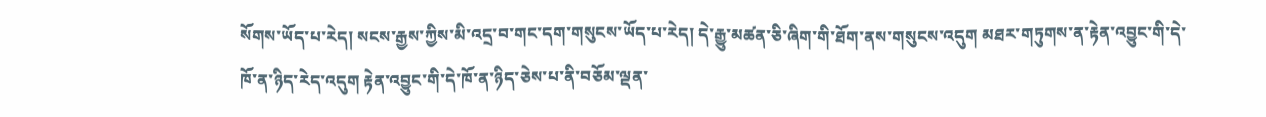སོགས་ཡོད་པ་རེད། སངས་རྒྱས་ཀྱིས་མི་འདྲ་བ་གང་དག་གསུངས་ཡོད་པ་རེད། དེ་རྒྱུ་མཚན་ཅི་ཞིག་གི་ཐོག་ནས་གསུངས་འདུག མཐར་གཏུགས་ན་རྟེན་འབྱུང་གི་དེ་ཁོ་ན་ཉིད་རེད་འདུག རྟེན་འབྱུང་གི་དེ་ཁོ་ན་ཉིད་ཅེས་པ་ནི་བཅོམ་ལྡན་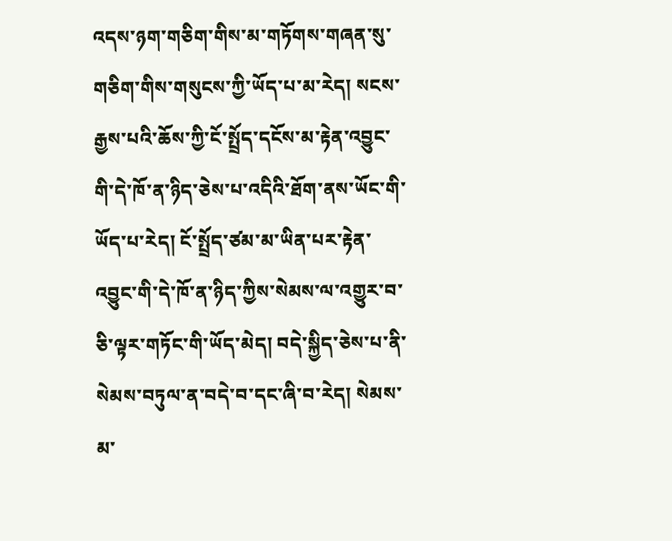འདས་ཉག་གཅིག་གིས་མ་གཏོགས་གཞན་སུ་གཅིག་གིས་གསུངས་ཀྱི་ཡོད་པ་མ་རེད། སངས་རྒྱས་པའི་ཆོས་ཀྱི་ངོ་སྤྲོད་དངོས་མ་རྟེན་འབྱུང་གི་དེ་ཁོ་ན་ཉིད་ཅེས་པ་འདིའི་ཐོག་ནས་ཡོང་གི་ཡོད་པ་རེད། ངོ་སྤྲོད་ཙམ་མ་ཡིན་པར་རྟེན་འབྱུང་གི་དེ་ཁོ་ན་ཉིད་ཀྱིས་སེམས་ལ་འགྱུར་བ་ཅི་ལྟར་གཏོང་གི་ཡོད་མེད། བདེ་སྐྱིད་ཅེས་པ་ནི་སེམས་བཏུལ་ན་བདེ་བ་དང་ཞི་བ་རེད། སེམས་མ་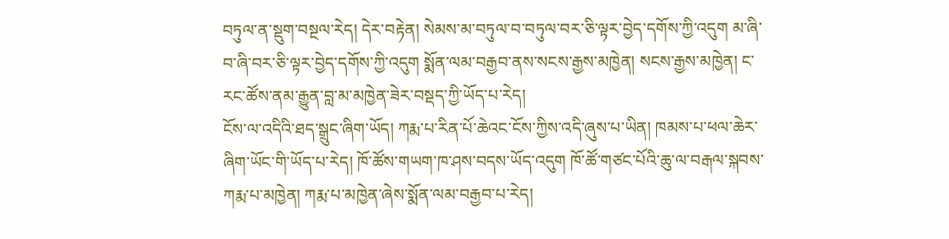བཏུལ་ན་སྡུག་བསྔལ་རེད། དེར་བརྟེན། སེམས་མ་བཏུལ་བ་བཏུལ་བར་ཅི་ལྟར་བྱེད་དགོས་ཀྱི་འདུག མ་ཞི་བ་ཞི་བར་ཅི་ལྟར་བྱེད་དགོས་ཀྱི་འདུག སྨོན་ལམ་བརྒྱབ་ནས་སངས་རྒྱས་མཁྱེན། སངས་རྒྱས་མཁྱེན། ང་རང་ཚོས་ནམ་རྒྱུན་བླ་མ་མཁྱེན་ཟེར་བསྡད་ཀྱི་ཡོད་པ་རེད།
ངོས་ལ་འདིའི་ཐད་སྒྲུང་ཞིག་ཡོད། ཀརྨ་པ་རིན་པོ་ཆེའང་ངོས་ཀྱིས་འདི་ཞུས་པ་ཡིན། ཁམས་པ་ཕལ་ཆེར་ཞིག་ཡོང་གི་ཡོད་པ་རེད། ཁོ་ཚོས་གཡག་ཁ་ཤས་བདས་ཡོད་འདུག ཁོ་ཚོ་གཙང་པོའི་ཆུ་ལ་བརྒལ་སྐབས་ཀརྨ་པ་མཁྱེན། ཀརྨ་པ་མཁྱེན་ཞེས་སྨོན་ལམ་བརྒྱབ་པ་རེད།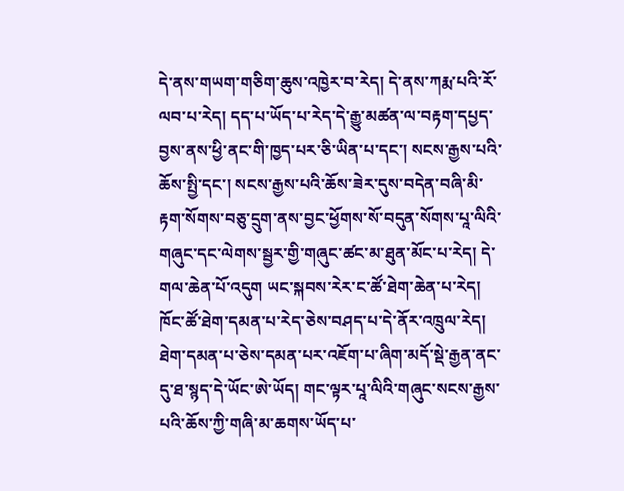དེ་ནས་གཡག་གཅིག་ཆུས་འཁྱེར་བ་རེད། དེ་ནས་ཀརྨ་པའི་རོ་ལབ་པ་རེད། དད་པ་ཡོད་པ་རེད་དེ་རྒྱུ་མཚན་ལ་བརྟག་དཔྱད་བྱས་ནས་ཕྱི་ནང་གི་ཁྱད་པར་ཅི་ཡིན་པ་དང་། སངས་རྒྱས་པའི་ཆོས་སྤྱི་དང་། སངས་རྒྱས་པའི་ཆོས་ཟེར་དུས་བདེན་བཞི་མི་རྟག་སོགས་བཅུ་དྲུག་ནས་བྱང་ཕྱོགས་སོ་བདུན་སོགས་པཱ་ལིའི་གཞུང་དང་ལེགས་སྦྱར་གྱི་གཞུང་ཚང་མ་ཐུན་མོང་པ་རེད། དེ་གལ་ཆེན་པོ་འདུག ཡང་སྐབས་རེར་ང་ཚོ་ཐེག་ཆེན་པ་རེད། ཁོང་ཚོ་ཐེག་དམན་པ་རེད་ཅེས་བཤད་པ་དེ་ནོར་འཁྲུལ་རེད། ཐེག་དམན་པ་ཅེས་དམན་པར་འཇོག་པ་ཞིག་མདོ་སྡེ་རྒྱན་ནང་དུ་ཐ་སྙད་དེ་ཡོང་ཨེ་ཡོད། གང་ལྟར་པཱ་ལིའི་གཞུང་སངས་རྒྱས་པའི་ཆོས་ཀྱི་གཞི་མ་ཆགས་ཡོད་པ་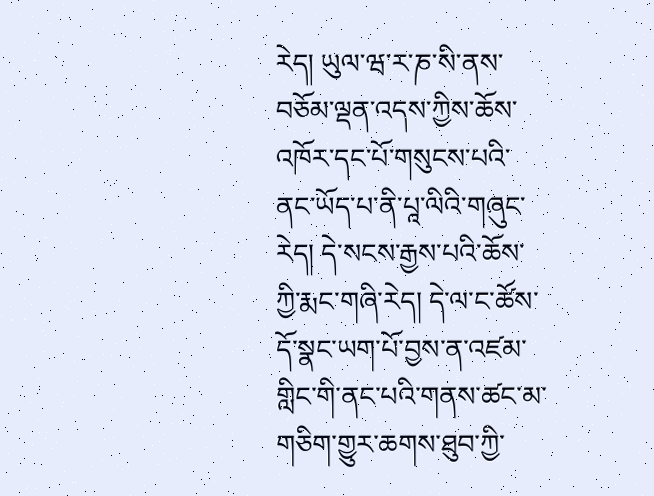རེད། ཡུལ་ཝ་ར་ཎ་སི་ནས་བཅོམ་ལྡན་འདས་ཀྱིས་ཆོས་འཁོར་དང་པོ་གསུངས་པའི་ནང་ཡོད་པ་ནི་པཱ་ལིའི་གཞུང་རེད། དེ་སངས་རྒྱས་པའི་ཆོས་ཀྱི་རྨང་གཞི་རེད། དེ་ལ་ང་ཚོས་དོ་སྣང་ཡག་པོ་བྱས་ན་འཛམ་གླིང་གི་ནང་པའི་གནས་ཚང་མ་གཅིག་གྱུར་ཆགས་ཐུབ་ཀྱི་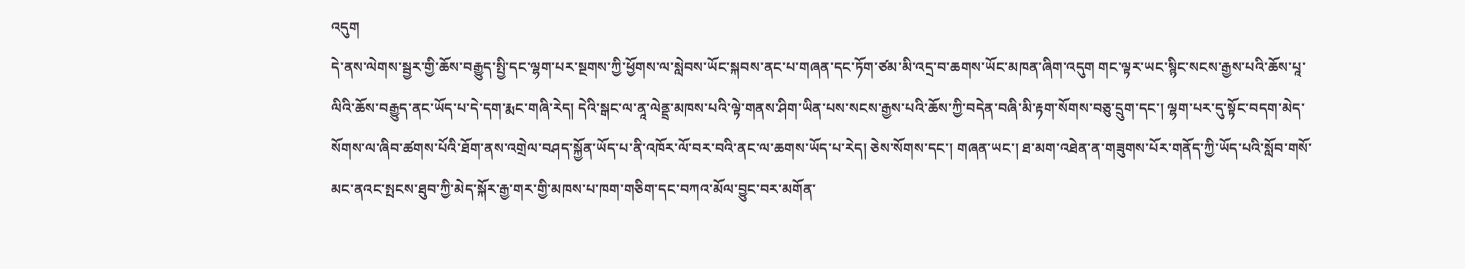འདུག
དེ་ནས་ལེགས་སྦྱར་གྱི་ཆོས་བརྒྱུད་སྤྱི་དང་ལྷག་པར་སྔགས་ཀྱི་ཕྱོགས་ལ་སླེབས་ཡོང་སྐབས་ནང་པ་གཞན་དང་ཏོག་ཙམ་མི་འདྲ་བ་ཆགས་ཡོང་མཁན་ཞིག་འདུག གང་ལྟར་ཡང་སྙིང་སངས་རྒྱས་པའི་ཆོས་པཱ་ལིའི་ཆོས་བརྒྱུད་ནང་ཡོད་པ་དེ་དག་རྨང་གཞི་རེད། དེའི་སྒང་ལ་ནཱ་ལེནྡྲ་མཁས་པའི་ལྟེ་གནས་ཤིག་ཡིན་པས་སངས་རྒྱས་པའི་ཆོས་ཀྱི་བདེན་བཞི་མི་རྟག་སོགས་བཅུ་དྲུག་དང་། ལྷག་པར་དུ་སྟོང་བདག་མེད་སོགས་ལ་ཞིབ་ཚགས་པོའི་ཐོག་ནས་འགྲེལ་བཤད་སྐྱོན་ཡོད་པ་ནི་འཁོར་ལོ་བར་བའི་ནང་ལ་ཆགས་ཡོད་པ་རེད། ཅེས་སོགས་དང་། གཞན་ཡང་། ཐ་མག་འཐེན་ན་གཟུགས་པོར་གནོད་ཀྱི་ཡོད་པའི་སློབ་གསོ་མང་ནའང་སྤངས་ཐུབ་ཀྱི་མེད་སྐོར་རྒྱ་གར་གྱི་མཁས་པ་ཁག་གཅིག་དང་བཀའ་མོལ་བྱུང་བར་མགོན་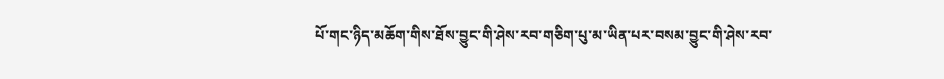པོ་གང་ཉིད་མཆོག་གིས་ཐོས་བྱུང་གི་ཤེས་རབ་གཅིག་པུ་མ་ཡིན་པར་བསམ་བྱུང་གི་ཤེས་རབ་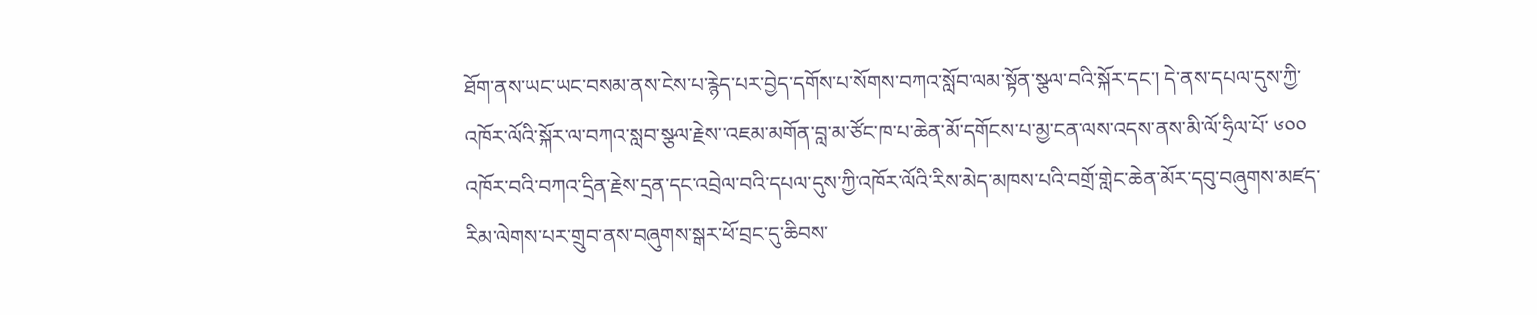ཐོག་ནས་ཡང་ཡང་བསམ་ནས་ངེས་པ་རྙེད་པར་བྱེད་དགོས་པ་སོགས་བཀའ་སློབ་ལམ་སྟོན་སྩལ་བའི་སྐོར་དང་། དེ་ནས་དཔལ་དུས་ཀྱི་འཁོར་ལོའི་སྐོར་ལ་བཀའ་སླབ་སྩལ་རྗེས་་འཇམ་མགོན་བླ་མ་ཙོང་ཁ་པ་ཆེན་མོ་དགོངས་པ་མྱ་ངན་ལས་འདས་ནས་མི་ལོ་ཧྲིལ་པོ་ ༦༠༠ འཁོར་བའི་བཀའ་དྲིན་རྗེས་དྲན་དང་འབྲེལ་བའི་དཔལ་དུས་ཀྱི་འཁོར་ལོའི་རིས་མེད་མཁས་པའི་བགྲོ་གླེང་ཆེན་མོར་དབུ་བཞུགས་མཛད་རིམ་ལེགས་པར་གྲུབ་ནས་བཞུགས་སྒར་ཕོ་བྲང་དུ་ཆིབས་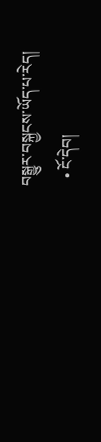བསྒྱུར་བསྐྱངས་ཡོད་པ་རེད།
  • ངོ་དེབ།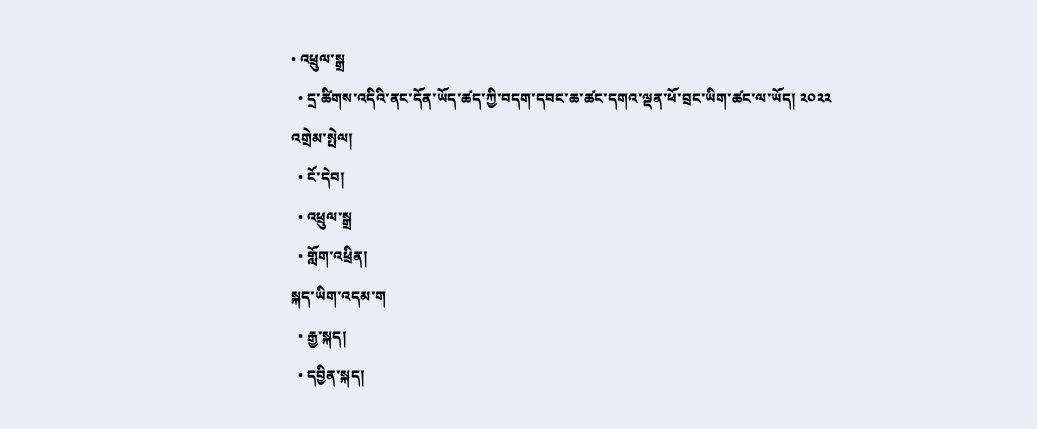• འཕྲུལ་སྒྲ
  • དྲ་ཚིགས་འདིའི་ནང་དོན་ཡོད་ཚད་ཀྱི་བདག་དབང་ཆ་ཚང་དགའ་ལྡན་ཕོ་བྲང་ཡིག་ཚང་ལ་ཡོད། ༢༠༢༢
འགྲེམ་སྤེལ།
  • ངོ་དེབ།
  • འཕྲུལ་སྒྲ
  • གློག་འཕྲིན།
སྐད་ཡིག་འདམ་ག
  • རྒྱ་སྐད།
  • དབྱིན་སྐད།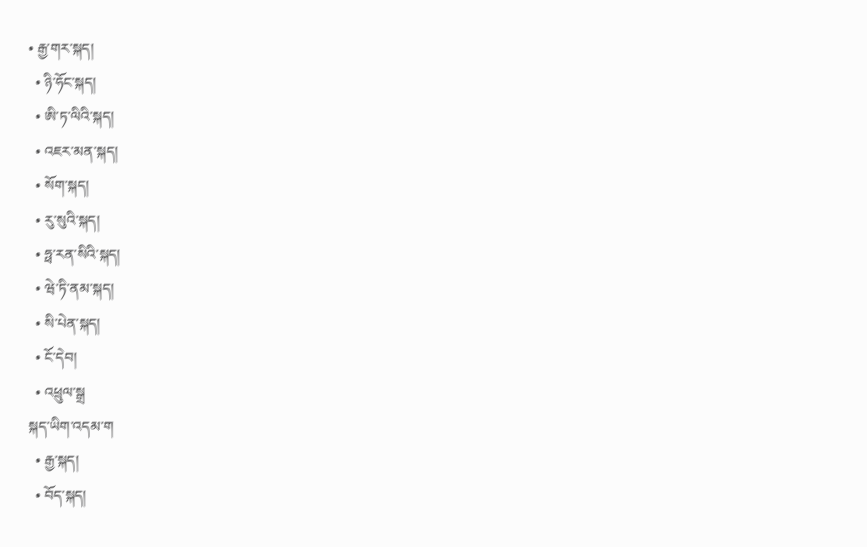• རྒྱ་གར་སྐད།
  • ཉི་ཧོང་སྐད།
  • ཨི་ཏ་ལིའི་སྐད།
  • འཇར་མན་སྐད།
  • སོག་སྐད།
  • རུ་སུའི་སྐད།
  • ཧྥ་རན་སིའི་སྐད།
  • ཝེ་ཏི་ནམ་སྐད།
  • སི་པེན་སྐད།
  • ངོ་དེབ།
  • འཕྲུལ་སྒྲ
སྐད་ཡིག་འདམ་ག
  • རྒྱ་སྐད།
  • བོད་སྐད།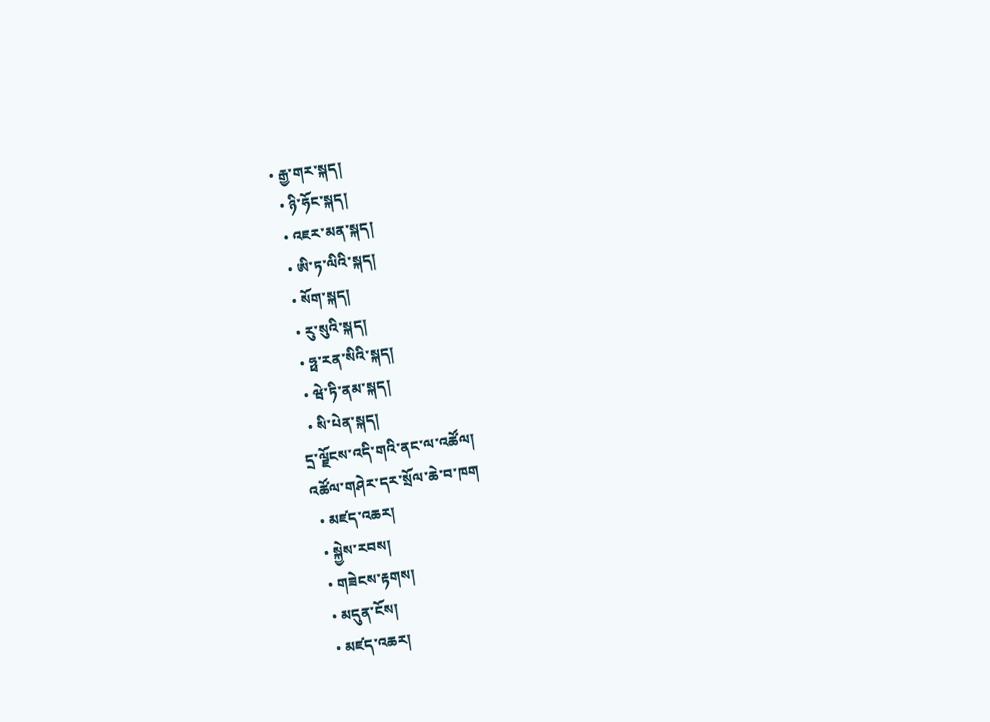• རྒྱ་གར་སྐད།
  • ཉི་ཧོང་སྐད།
  • འཇར་མན་སྐད།
  • ཨི་ཏ་ལིའི་སྐད།
  • སོག་སྐད།
  • རུ་སུའི་སྐད།
  • ཧྥ་རན་སིའི་སྐད།
  • ཝེ་ཏི་ནམ་སྐད།
  • སི་པེན་སྐད།
དྲ་ལྗོངས་འདི་གའི་ནང་ལ་འཚོལ།
འཚོལ་གཤེར་དར་སྲོལ་ཆེ་བ་ཁག
  • མཛད་འཆར།
  • སྐྱེས་རབས།
  • གཟེངས་རྟགས།
  • མདུན་ངོས།
  • མཛད་འཆར།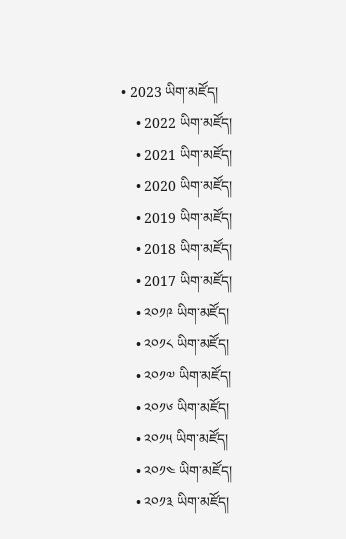• 2023 ཡིག་མཛོད།
    • 2022 ཡིག་མཛོད།
    • 2021 ཡིག་མཛོད།
    • 2020 ཡིག་མཛོད།
    • 2019 ཡིག་མཛོད།
    • 2018 ཡིག་མཛོད།
    • 2017 ཡིག་མཛོད།
    • ༢༠༡༩ ཡིག་མཛོད།
    • ༢༠༡༨ ཡིག་མཛོད།
    • ༢༠༡༧ ཡིག་མཛོད།
    • ༢༠༡༦ ཡིག་མཛོད།
    • ༢༠༡༥ ཡིག་མཛོད།
    • ༢༠༡༤ ཡིག་མཛོད།
    • ༢༠༡༣ ཡིག་མཛོད།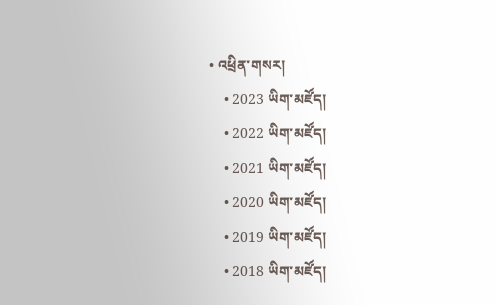• འཕྲིན་གསར།
    • 2023 ཡིག་མཛོད།
    • 2022 ཡིག་མཛོད།
    • 2021 ཡིག་མཛོད།
    • 2020 ཡིག་མཛོད།
    • 2019 ཡིག་མཛོད།
    • 2018 ཡིག་མཛོད།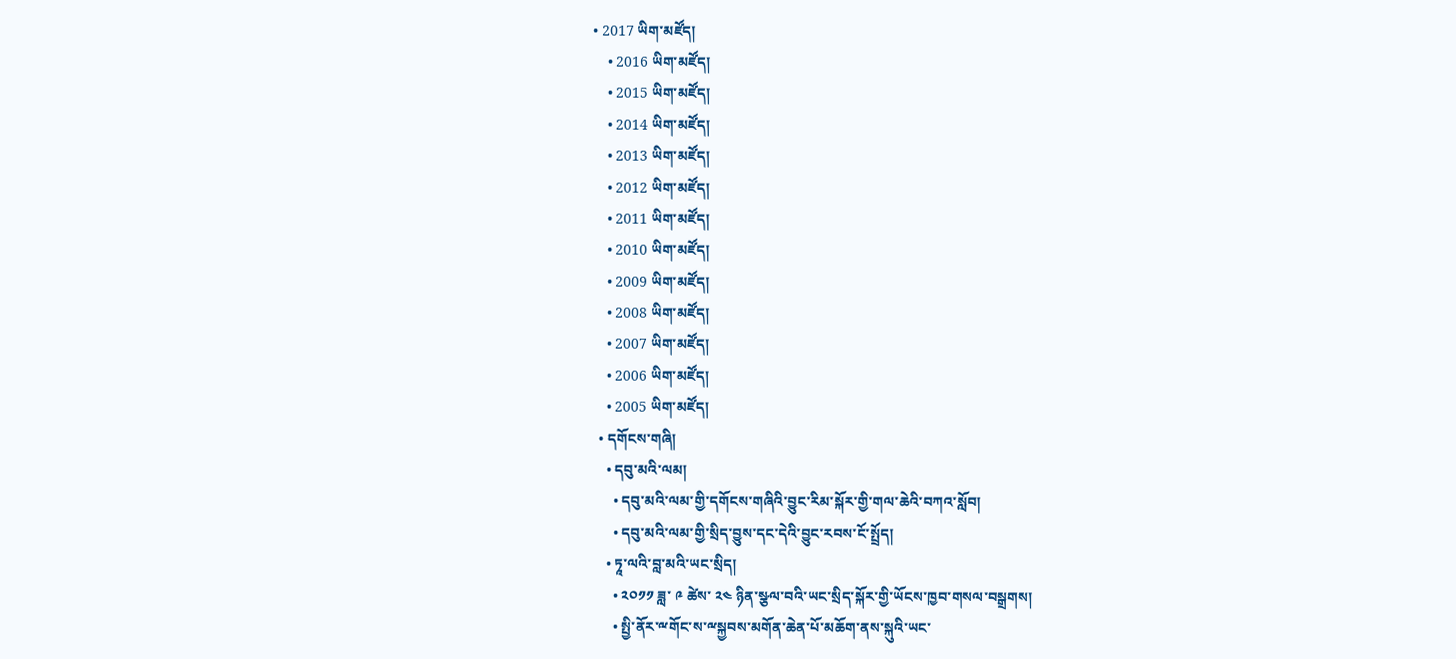• 2017 ཡིག་མཛོད།
    • 2016 ཡིག་མཛོད།
    • 2015 ཡིག་མཛོད།
    • 2014 ཡིག་མཛོད།
    • 2013 ཡིག་མཛོད།
    • 2012 ཡིག་མཛོད།
    • 2011 ཡིག་མཛོད།
    • 2010 ཡིག་མཛོད།
    • 2009 ཡིག་མཛོད།
    • 2008 ཡིག་མཛོད།
    • 2007 ཡིག་མཛོད།
    • 2006 ཡིག་མཛོད།
    • 2005 ཡིག་མཛོད།
  • དགོངས་གཞི།
    • དབུ་མའི་ལམ།
      • དབུ་མའི་ལམ་གྱི་དགོངས་གཞིའི་བྱུང་རིམ་སྐོར་གྱི་གལ་ཆེའི་བཀའ་སློབ།
      • དབུ་མའི་ལམ་གྱི་སྲིད་བྱུས་དང་དེའི་བྱུང་རབས་ངོ་སྤྲོད།
    • ཏཱ་ལའི་བླ་མའི་ཡང་སྲིད།
      • ༢༠༡༡ ཟླ་ ༩ ཚེས་ ༢༤ ཉིན་སྩལ་བའི་ཡང་སྲིད་སྐོར་གྱི་ཡོངས་ཁྱབ་གསལ་བསྒྲགས།
      • སྤྱི་ནོར་ྋགོང་ས་ྋསྐྱབས་མགོན་ཆེན་པོ་མཆོག་ནས་སྐུའི་ཡང་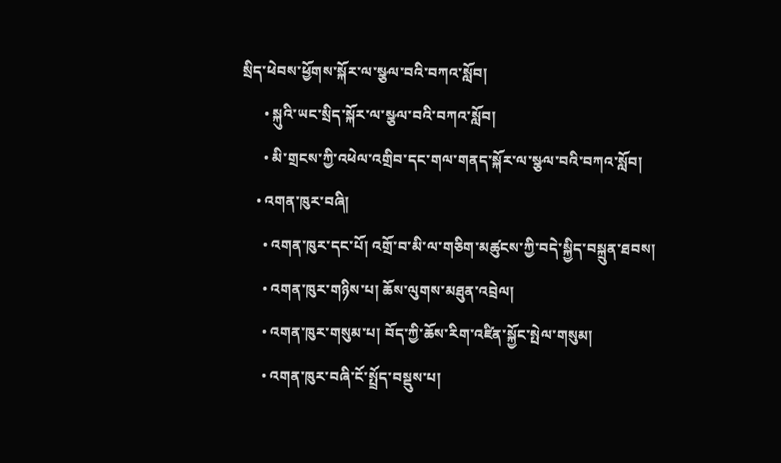སྲིད་ཕེབས་ཕྱོགས་སྐོར་ལ་སྩལ་བའི་བཀའ་སློབ།
      • སྐུའི་ཡང་སྲིད་སྐོར་ལ་སྩལ་བའི་བཀའ་སློབ།
      • མི་གྲངས་ཀྱི་འཕེལ་འགྲིབ་དང་གལ་གནད་སྐོར་ལ་སྩལ་བའི་བཀའ་སློབ།
    • འགན་ཁུར་བཞི།
      • འགན་ཁུར་དང་པོ། འགྲོ་བ་མི་ལ་གཅིག་མཚུངས་ཀྱི་བདེ་སྐྱིད་བསྐྲུན་ཐབས།
      • འགན་ཁུར་གཉིས་པ། ཆོས་ལུགས་མཐུན་འབྲེལ།
      • འགན་ཁུར་གསུམ་པ། བོད་ཀྱི་ཆོས་རིག་འཛིན་སྐྱོང་སྤེལ་གསུམ།
      • འགན་ཁུར་བཞི་ངོ་སྤྲོད་བསྡུས་པ།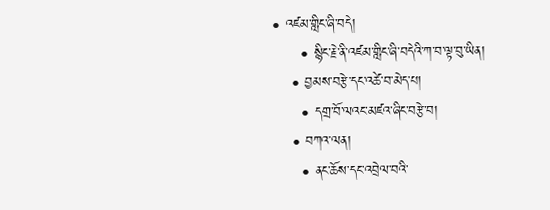• འཛམ་གླིང་ཞི་བདེ།
      • སྙིང་རྗེ་ནི་འཛམ་གླིང་ཞི་བདེའི་ཀ་བ་ལྟ་བུ་ཡིན།
    • བྱམས་བརྩེ་དང་འཚེ་བ་མེད་པ།
      • དགྲ་བོ་ལའང་མཛའ་ཞིང་བརྩེ་བ།
    • བཀའ་ལན།
      • ནང་ཆོས་དང་འབྲེལ་བའི་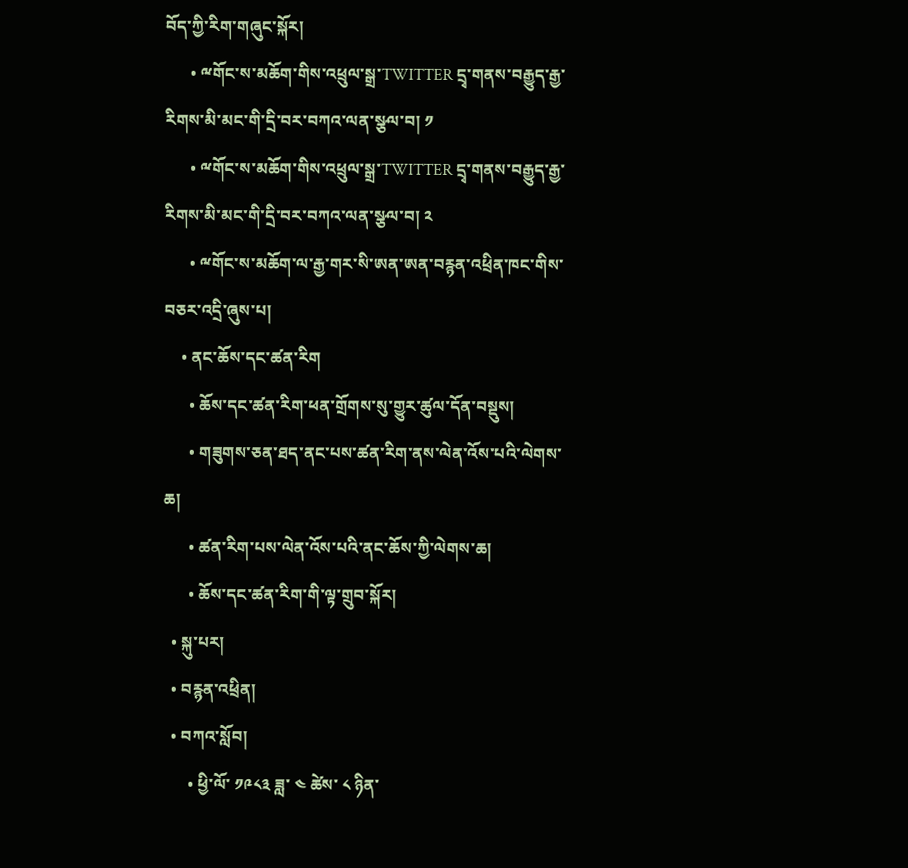བོད་ཀྱི་རིག་གཞུང་སྐོར།
      • ྋགོང་ས་མཆོག་གིས་འཕྲུལ་སྒྲ་TWITTER དྲྭ་གནས་བརྒྱུད་རྒྱ་རིགས་མི་མང་གི་དྲི་བར་བཀའ་ལན་སྩལ་བ། ༡
      • ྋགོང་ས་མཆོག་གིས་འཕྲུལ་སྒྲ་TWITTER དྲྭ་གནས་བརྒྱུད་རྒྱ་རིགས་མི་མང་གི་དྲི་བར་བཀའ་ལན་སྩལ་བ། ༢
      • ྋགོང་ས་མཆོག་ལ་རྒྱ་གར་སི་ཨན་ཨན་བརྙན་འཕྲིན་ཁང་གིས་བཅར་འདྲི་ཞུས་པ།
    • ནང་ཆོས་དང་ཚན་རིག
      • ཆོས་དང་ཚན་རིག་ཕན་གྲོགས་སུ་གྱུར་ཚུལ་དོན་བསྡུས།
      • གཟུགས་ཅན་ཐད་ནང་པས་ཚན་རིག་ནས་ལེན་འོས་པའི་ལེགས་ཆ།
      • ཚན་རིག་པས་ལེན་འོས་པའི་ནང་ཆོས་ཀྱི་ལེགས་ཆ།
      • ཆོས་དང་ཚན་རིག་གི་ལྟ་གྲུབ་སྐོར།
  • སྐུ་པར།
  • བརྙན་འཕྲིན།
  • བཀའ་སློབ།
      • ཕྱི་ལོ་ ༡༩༨༣ ཟླ་ ༤ ཚེས་ ༨ ཉིན་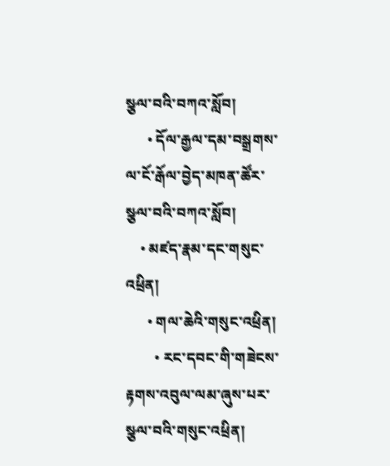སྩལ་བའི་བཀའ་སློབ།
      • དོལ་རྒྱལ་དམ་བསྒྲགས་ལ་ངོ་རྒོལ་བྱེད་མཁན་ཚོར་སྩལ་བའི་བཀའ་སློབ།
    • མཛད་རྣམ་དང་གསུང་འཕྲིན།
      • གལ་ཆེའི་གསུང་འཕྲིན།
        • རང་དབང་གི་གཟེངས་རྟགས་འབུལ་ལམ་ཞུས་པར་སྩལ་བའི་གསུང་འཕྲིན།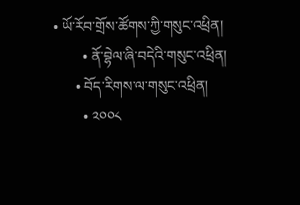• ཡོ་རོབ་གྲོས་ཚོགས་ཀྱི་གསུང་འཕྲིན།
        • ནོ་བྷེལ་ཞི་བདེའི་གསུང་འཕྲིན།
      • བོད་རིགས་ལ་གསུང་འཕྲིན།
        • ༢༠༠༨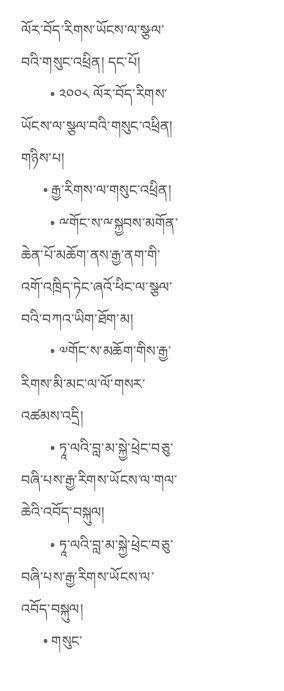ལོར་བོད་རིགས་ཡོངས་ལ་སྩལ་བའི་གསུང་འཕྲིན། དང་པོ།
        • ༢༠༠༨ ལོར་བོད་རིགས་ཡོངས་ལ་སྩལ་བའི་གསུང་འཕྲིན། གཉིས་པ།
      • རྒྱ་རིགས་ལ་གསུང་འཕྲིན།
        • ྋགོང་ས་ྋསྐྱབས་མགོན་ཆེན་པོ་མཆོག་ནས་རྒྱ་ནག་གི་འགོ་འཁྲིད་ཏེང་ཞའོ་ཕིང་ལ་སྩལ་བའི་བཀའ་ཡིག་ཐོག་མ།
        • ༧གོང་ས་མཆོག་གིས་རྒྱ་རིགས་མི་མང་ལ་ལོ་གསར་འཚམས་འདྲི།
        • ཏཱ་ལའི་བླ་མ་སྐྱེ་ཕྲེང་བཅུ་བཞི་པས་རྒྱ་རིགས་ཡོངས་ལ་གལ་ཆེའི་འབོད་བསྐུལ།
        • ཏཱ་ལའི་བླ་མ་སྐྱེ་ཕྲེང་བཅུ་བཞི་པས་རྒྱ་རིགས་ཡོངས་ལ་འབོད་བསྐུལ།
      • གསུང་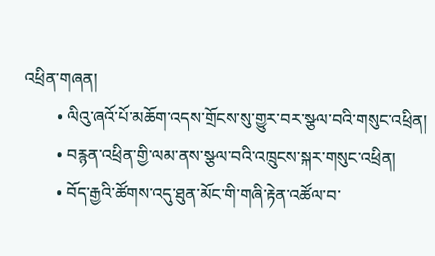འཕྲིན་གཞན།
        • ལིའུ་ཞའོ་པོ་མཆོག་འདས་གྲོངས་སུ་གྱུར་བར་སྩལ་བའི་གསུང་འཕྲིན།
        • བརྙན་འཕྲིན་གྱི་ལམ་ནས་སྩལ་བའི་འཁྲུངས་སྐར་གསུང་འཕྲིན།
        • བོད་རྒྱའི་ཚོགས་འདུ་ཐུན་མོང་གི་གཞི་རྟེན་འཚོལ་བ་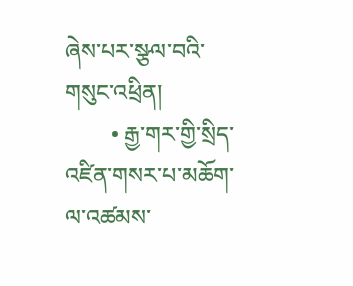ཞེས་པར་སྩལ་བའི་གསུང་འཕྲིན།
        • རྒྱ་གར་གྱི་སྲིད་འཛིན་གསར་པ་མཆོག་ལ་འཚམས་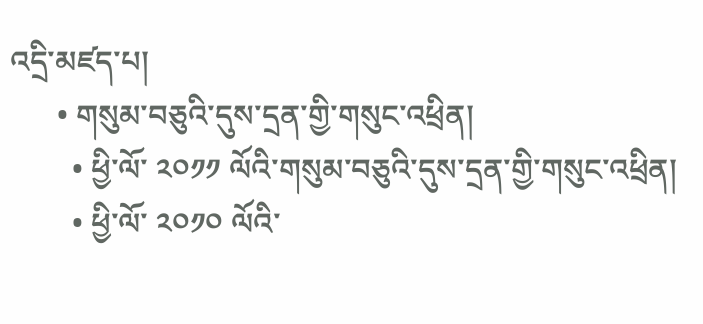འདྲི་མཛད་པ།
      • གསུམ་བཅུའི་དུས་དྲན་གྱི་གསུང་འཕྲིན།
        • ཕྱི་ལོ་ ༢༠༡༡ ལོའི་གསུམ་བཅུའི་དུས་དྲན་གྱི་གསུང་འཕྲིན།
        • ཕྱི་ལོ་ ༢༠༡༠ ལོའི་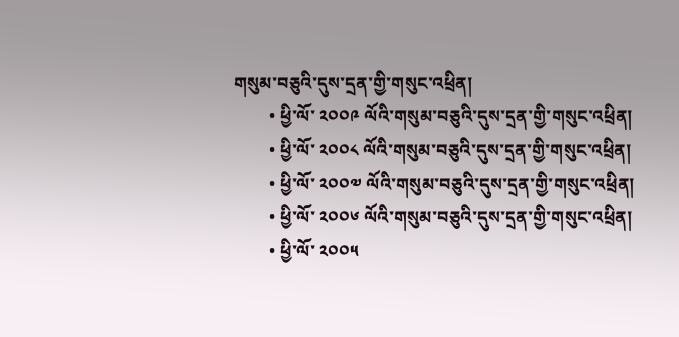གསུམ་བཅུའི་དུས་དྲན་གྱི་གསུང་འཕྲིན།
        • ཕྱི་ལོ་ ༢༠༠༩ ལོའི་གསུམ་བཅུའི་དུས་དྲན་གྱི་གསུང་འཕྲིན།
        • ཕྱི་ལོ་ ༢༠༠༨ ལོའི་གསུམ་བཅུའི་དུས་དྲན་གྱི་གསུང་འཕྲིན།
        • ཕྱི་ལོ་ ༢༠༠༧ ལོའི་གསུམ་བཅུའི་དུས་དྲན་གྱི་གསུང་འཕྲིན།
        • ཕྱི་ལོ་ ༢༠༠༦ ལོའི་གསུམ་བཅུའི་དུས་དྲན་གྱི་གསུང་འཕྲིན།
        • ཕྱི་ལོ་ ༢༠༠༥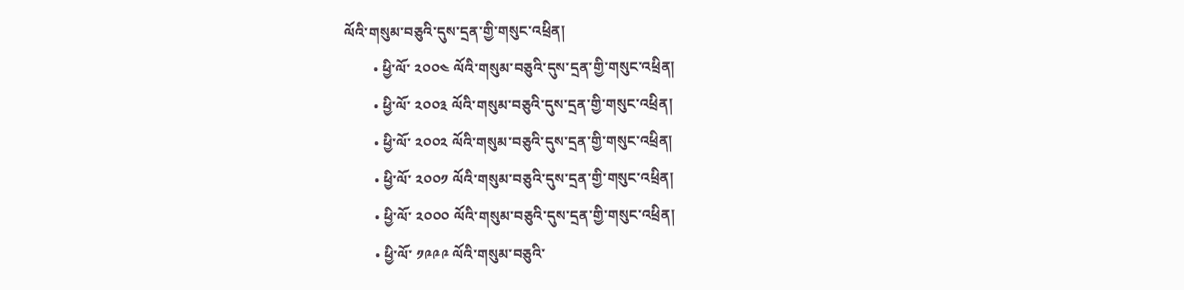ལོའི་གསུམ་བཅུའི་དུས་དྲན་གྱི་གསུང་འཕྲིན།
        • ཕྱི་ལོ་ ༢༠༠༤ ལོའི་གསུམ་བཅུའི་དུས་དྲན་གྱི་གསུང་འཕྲིན།
        • ཕྱི་ལོ་ ༢༠༠༣ ལོའི་གསུམ་བཅུའི་དུས་དྲན་གྱི་གསུང་འཕྲིན།
        • ཕྱི་ལོ་ ༢༠༠༢ ལོའི་གསུམ་བཅུའི་དུས་དྲན་གྱི་གསུང་འཕྲིན།
        • ཕྱི་ལོ་ ༢༠༠༡ ལོའི་གསུམ་བཅུའི་དུས་དྲན་གྱི་གསུང་འཕྲིན།
        • ཕྱི་ལོ་ ༢༠༠༠ ལོའི་གསུམ་བཅུའི་དུས་དྲན་གྱི་གསུང་འཕྲིན།
        • ཕྱི་ལོ་ ༡༩༩༩ ལོའི་གསུམ་བཅུའི་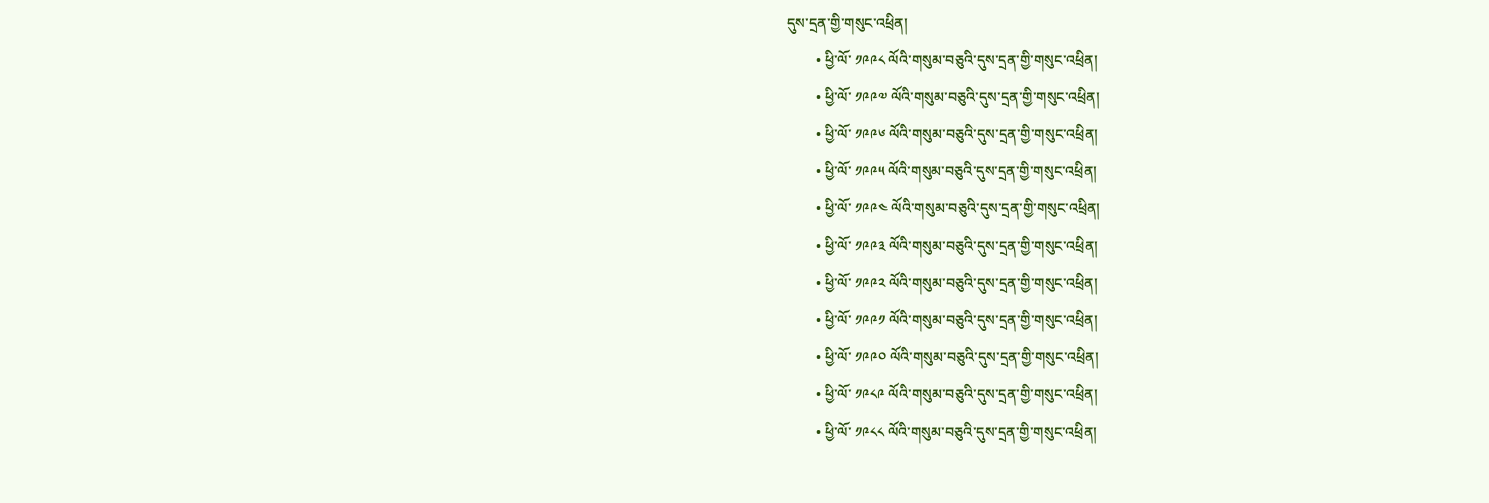དུས་དྲན་གྱི་གསུང་འཕྲིན།
        • ཕྱི་ལོ་ ༡༩༩༨ ལོའི་གསུམ་བཅུའི་དུས་དྲན་གྱི་གསུང་འཕྲིན།
        • ཕྱི་ལོ་ ༡༩༩༧ ལོའི་གསུམ་བཅུའི་དུས་དྲན་གྱི་གསུང་འཕྲིན།
        • ཕྱི་ལོ་ ༡༩༩༦ ལོའི་གསུམ་བཅུའི་དུས་དྲན་གྱི་གསུང་འཕྲིན།
        • ཕྱི་ལོ་ ༡༩༩༥ ལོའི་གསུམ་བཅུའི་དུས་དྲན་གྱི་གསུང་འཕྲིན།
        • ཕྱི་ལོ་ ༡༩༩༤ ལོའི་གསུམ་བཅུའི་དུས་དྲན་གྱི་གསུང་འཕྲིན།
        • ཕྱི་ལོ་ ༡༩༩༣ ལོའི་གསུམ་བཅུའི་དུས་དྲན་གྱི་གསུང་འཕྲིན།
        • ཕྱི་ལོ་ ༡༩༩༢ ལོའི་གསུམ་བཅུའི་དུས་དྲན་གྱི་གསུང་འཕྲིན།
        • ཕྱི་ལོ་ ༡༩༩༡ ལོའི་གསུམ་བཅུའི་དུས་དྲན་གྱི་གསུང་འཕྲིན།
        • ཕྱི་ལོ་ ༡༩༩༠ ལོའི་གསུམ་བཅུའི་དུས་དྲན་གྱི་གསུང་འཕྲིན།
        • ཕྱི་ལོ་ ༡༩༨༩ ལོའི་གསུམ་བཅུའི་དུས་དྲན་གྱི་གསུང་འཕྲིན།
        • ཕྱི་ལོ་ ༡༩༨༨ ལོའི་གསུམ་བཅུའི་དུས་དྲན་གྱི་གསུང་འཕྲིན།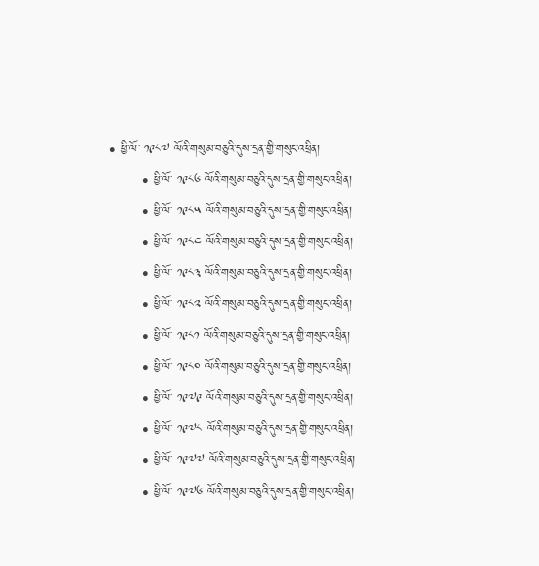• ཕྱི་ལོ་ ༡༩༨༧ ལོའི་གསུམ་བཅུའི་དུས་དྲན་གྱི་གསུང་འཕྲིན།
        • ཕྱི་ལོ་ ༡༩༨༦ ལོའི་གསུམ་བཅུའི་དུས་དྲན་གྱི་གསུང་འཕྲིན།
        • ཕྱི་ལོ་ ༡༩༨༥ ལོའི་གསུམ་བཅུའི་དུས་དྲན་གྱི་གསུང་འཕྲིན།
        • ཕྱི་ལོ་ ༡༩༨༤ ལོའི་གསུམ་བཅུའི་དུས་དྲན་གྱི་གསུང་འཕྲིན།
        • ཕྱི་ལོ་ ༡༩༨༣ ལོའི་གསུམ་བཅུའི་དུས་དྲན་གྱི་གསུང་འཕྲིན།
        • ཕྱི་ལོ་ ༡༩༨༢ ལོའི་གསུམ་བཅུའི་དུས་དྲན་གྱི་གསུང་འཕྲིན།
        • ཕྱི་ལོ་ ༡༩༨༡ ལོའི་གསུམ་བཅུའི་དུས་དྲན་གྱི་གསུང་འཕྲིན།
        • ཕྱི་ལོ་ ༡༩༨༠ ལོའི་གསུམ་བཅུའི་དུས་དྲན་གྱི་གསུང་འཕྲིན།
        • ཕྱི་ལོ་ ༡༩༧༩ ལོའི་གསུམ་བཅུའི་དུས་དྲན་གྱི་གསུང་འཕྲིན།
        • ཕྱི་ལོ་ ༡༩༧༨ ལོའི་གསུམ་བཅུའི་དུས་དྲན་གྱི་གསུང་འཕྲིན།
        • ཕྱི་ལོ་ ༡༩༧༧ ལོའི་གསུམ་བཅུའི་དུས་དྲན་གྱི་གསུང་འཕྲིན།
        • ཕྱི་ལོ་ ༡༩༧༦ ལོའི་གསུམ་བཅུའི་དུས་དྲན་གྱི་གསུང་འཕྲིན།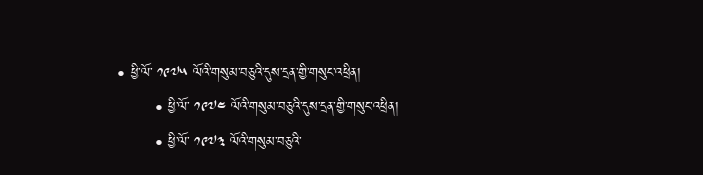• ཕྱི་ལོ་ ༡༩༧༥ ལོའི་གསུམ་བཅུའི་དུས་དྲན་གྱི་གསུང་འཕྲིན།
        • ཕྱི་ལོ་ ༡༩༧༤ ལོའི་གསུམ་བཅུའི་དུས་དྲན་གྱི་གསུང་འཕྲིན།
        • ཕྱི་ལོ་ ༡༩༧༣ ལོའི་གསུམ་བཅུའི་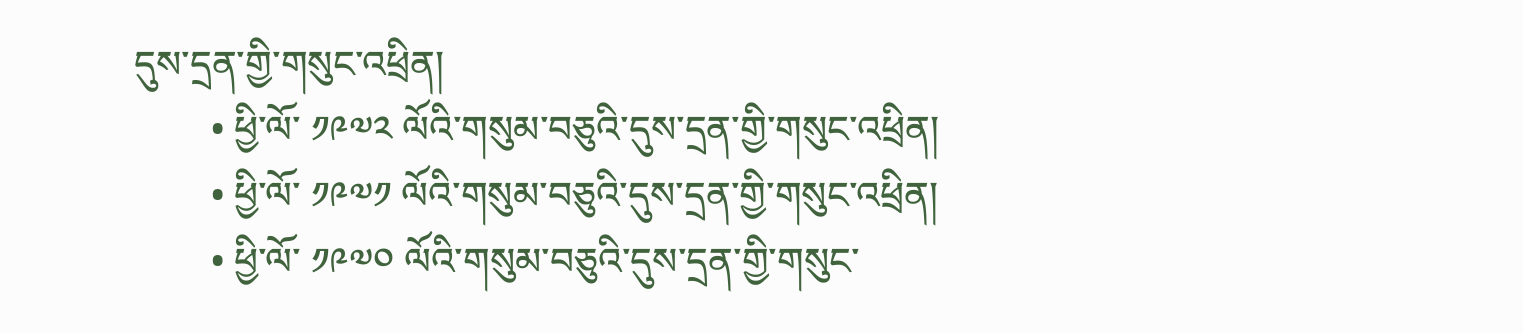དུས་དྲན་གྱི་གསུང་འཕྲིན།
        • ཕྱི་ལོ་ ༡༩༧༢ ལོའི་གསུམ་བཅུའི་དུས་དྲན་གྱི་གསུང་འཕྲིན།
        • ཕྱི་ལོ་ ༡༩༧༡ ལོའི་གསུམ་བཅུའི་དུས་དྲན་གྱི་གསུང་འཕྲིན།
        • ཕྱི་ལོ་ ༡༩༧༠ ལོའི་གསུམ་བཅུའི་དུས་དྲན་གྱི་གསུང་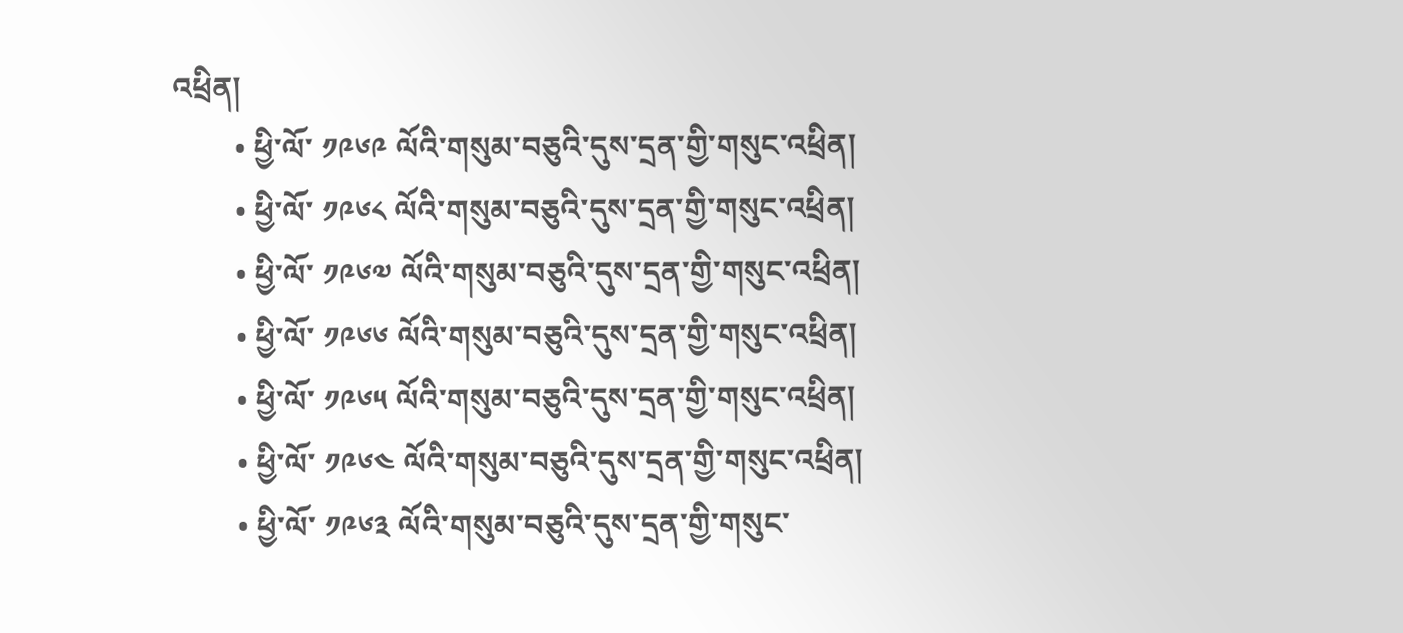འཕྲིན།
        • ཕྱི་ལོ་ ༡༩༦༩ ལོའི་གསུམ་བཅུའི་དུས་དྲན་གྱི་གསུང་འཕྲིན།
        • ཕྱི་ལོ་ ༡༩༦༨ ལོའི་གསུམ་བཅུའི་དུས་དྲན་གྱི་གསུང་འཕྲིན།
        • ཕྱི་ལོ་ ༡༩༦༧ ལོའི་གསུམ་བཅུའི་དུས་དྲན་གྱི་གསུང་འཕྲིན།
        • ཕྱི་ལོ་ ༡༩༦༦ ལོའི་གསུམ་བཅུའི་དུས་དྲན་གྱི་གསུང་འཕྲིན།
        • ཕྱི་ལོ་ ༡༩༦༥ ལོའི་གསུམ་བཅུའི་དུས་དྲན་གྱི་གསུང་འཕྲིན།
        • ཕྱི་ལོ་ ༡༩༦༤ ལོའི་གསུམ་བཅུའི་དུས་དྲན་གྱི་གསུང་འཕྲིན།
        • ཕྱི་ལོ་ ༡༩༦༣ ལོའི་གསུམ་བཅུའི་དུས་དྲན་གྱི་གསུང་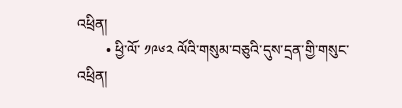འཕྲིན།
        • ཕྱི་ལོ་ ༡༩༦༢ ལོའི་གསུམ་བཅུའི་དུས་དྲན་གྱི་གསུང་འཕྲིན།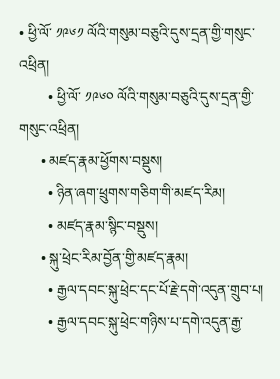• ཕྱི་ལོ་ ༡༩༦༡ ལོའི་གསུམ་བཅུའི་དུས་དྲན་གྱི་གསུང་འཕྲིན།
        • ཕྱི་ལོ་ ༡༩༦༠ ལོའི་གསུམ་བཅུའི་དུས་དྲན་གྱི་གསུང་འཕྲིན།
      • མཛད་རྣམ་ཕྱོགས་བསྡུས།
        • ཉིན་ཞག་ཕྲུགས་གཅིག་གི་མཛད་རིམ།
        • མཛད་རྣམ་སྙིང་བསྡུས།
      • སྐུ་ཕྲེང་རིམ་བྱོན་གྱི་མཛད་རྣམ།
        • རྒྱལ་དབང་སྐུ་ཕྲེང་དང་པོ་རྗེ་དགེ་འདུན་གྲུབ་པ།
        • རྒྱལ་དབང་སྐུ་ཕྲེང་གཉིས་པ་དགེ་འདུན་རྒྱ་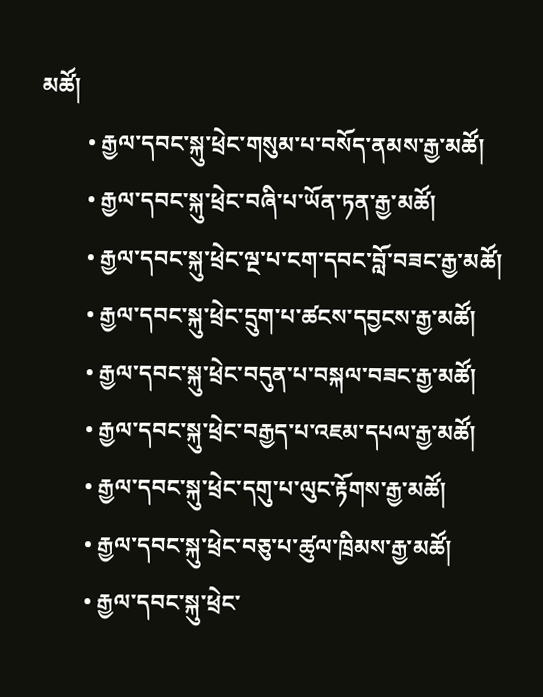མཚོ།
        • རྒྱལ་དབང་སྐུ་ཕྲེང་གསུམ་པ་བསོད་ནམས་རྒྱ་མཚོ།
        • རྒྱལ་དབང་སྐུ་ཕྲེང་བཞི་པ་ཡོན་ཏན་རྒྱ་མཚོ།
        • རྒྱལ་དབང་སྐུ་ཕྲེང་ལྔ་པ་ངག་དབང་བློ་བཟང་རྒྱ་མཚོ།
        • རྒྱལ་དབང་སྐུ་ཕྲེང་དྲུག་པ་ཚངས་དབྱངས་རྒྱ་མཚོ།
        • རྒྱལ་དབང་སྐུ་ཕྲེང་བདུན་པ་བསྐལ་བཟང་རྒྱ་མཚོ།
        • རྒྱལ་དབང་སྐུ་ཕྲེང་བརྒྱད་པ་འཇམ་དཔལ་རྒྱ་མཚོ།
        • རྒྱལ་དབང་སྐུ་ཕྲེང་དགུ་པ་ལུང་རྟོགས་རྒྱ་མཚོ།
        • རྒྱལ་དབང་སྐུ་ཕྲེང་བཅུ་པ་ཚུལ་ཁྲིམས་རྒྱ་མཚོ།
        • རྒྱལ་དབང་སྐུ་ཕྲེང་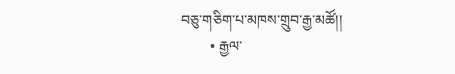བཅུ་གཅིག་པ་མཁས་གྲུབ་རྒྱ་མཚོ།།
        • རྒྱལ་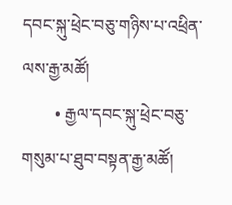དབང་སྐུ་ཕྲེང་བཅུ་གཉིས་པ་འཕྲིན་ལས་རྒྱ་མཚོ།
        • རྒྱལ་དབང་སྐུ་ཕྲེང་བཅུ་གསུམ་པ་ཐུབ་བསྟན་རྒྱ་མཚོ།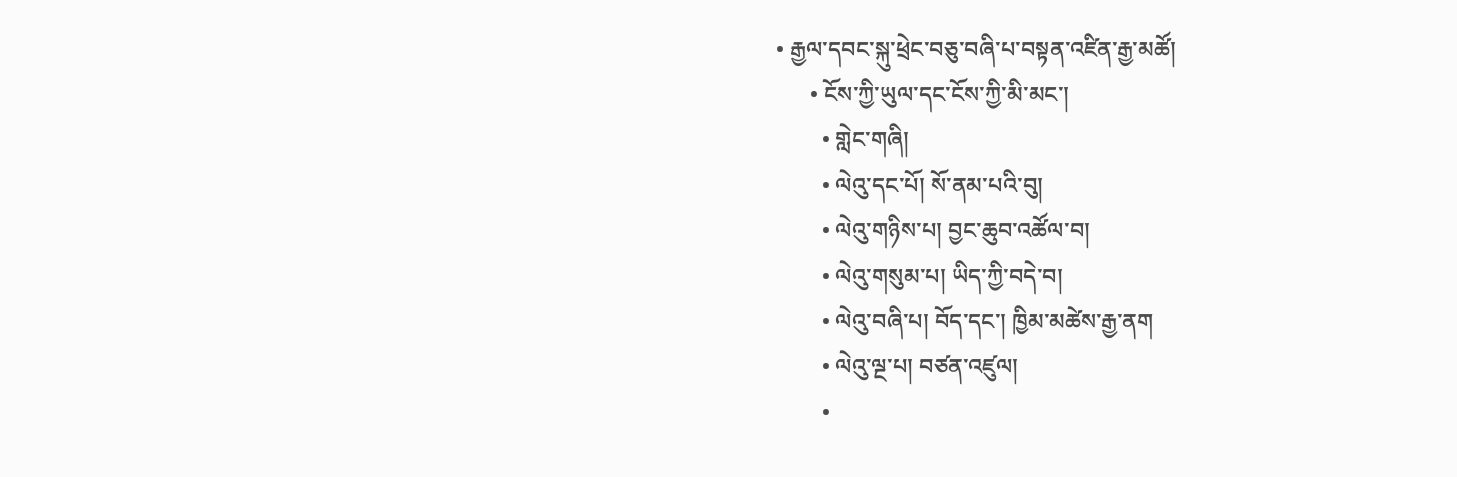• རྒྱལ་དབང་སྐུ་ཕྲེང་བཅུ་བཞི་པ་བསྟན་འཛིན་རྒྱ་མཚོ།
      • ངོས་ཀྱི་ཡུལ་དང་ངོས་ཀྱི་མི་མང་།
        • གླེང་གཞི།
        • ལེའུ་དང་པོ། སོ་ནམ་པའི་བུ།
        • ལེའུ་གཉིས་པ། བྱང་ཆུབ་འཚོལ་བ།
        • ལེའུ་གསུམ་པ། ཡིད་ཀྱི་བདེ་བ།
        • ལེའུ་བཞི་པ། བོད་དང་། ཁྱིམ་མཚེས་རྒྱ་ནག
        • ལེའུ་ལྔ་པ། བཙན་འཛུལ།
        •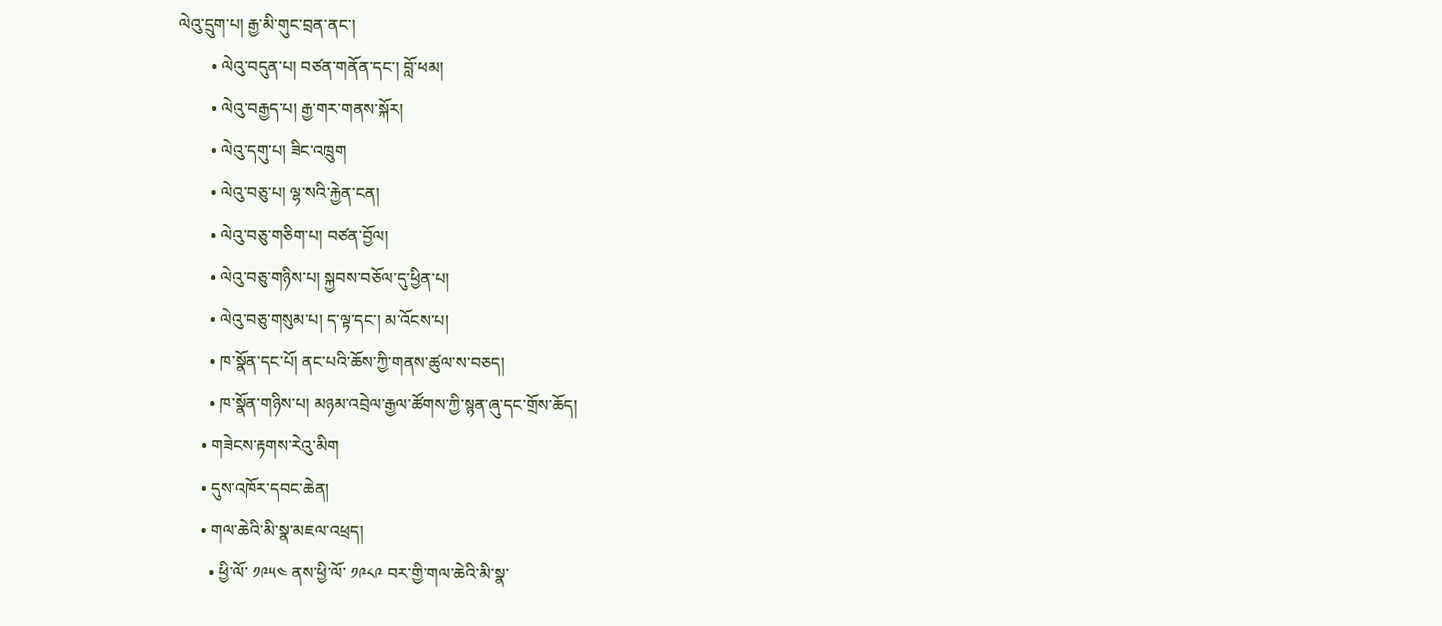ལེའུ་དྲུག་པ། རྒྱ་མི་གུང་བྲན་ནང་།
        • ལེའུ་བདུན་པ། བཙན་གནོན་དང་། བློ་ཕམ།
        • ལེའུ་བརྒྱད་པ། རྒྱ་གར་གནས་སྐོར།
        • ལེའུ་དགུ་པ། ཟིང་འཁྲུག
        • ལེའུ་བཅུ་པ། ལྷ་སའི་རྐྱེན་ངན།
        • ལེའུ་བཅུ་གཅིག་པ། བཙན་བྱོལ།
        • ལེའུ་བཅུ་གཉིས་པ། སྐྱབས་བཅོལ་དུ་ཕྱིན་པ།
        • ལེའུ་བཅུ་གསུམ་པ། ད་ལྟ་དང་། མ་འོངས་པ།
        • ཁ་སྣོན་དང་པོ། ནང་པའི་ཆོས་ཀྱི་གནས་ཚུལ་ས་བཅད།
        • ཁ་སྣོན་གཉིས་པ། མཉམ་འབྲེལ་རྒྱལ་ཚོགས་ཀྱི་སྙན་ཞུ་དང་གྲོས་ཆོད།
      • གཟེངས་རྟགས་རེའུ་མིག
      • དུས་འཁོར་དབང་ཆེན།
      • གལ་ཆེའི་མི་སྣ་མཇལ་འཕྲད།
        • ཕྱི་ལོ་ ༡༩༥༤ ནས་ཕྱི་ལོ་ ༡༩༨༩ བར་གྱི་གལ་ཆེའི་མི་སྣ་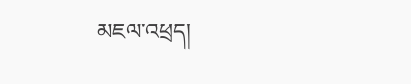མཇལ་འཕྲད།